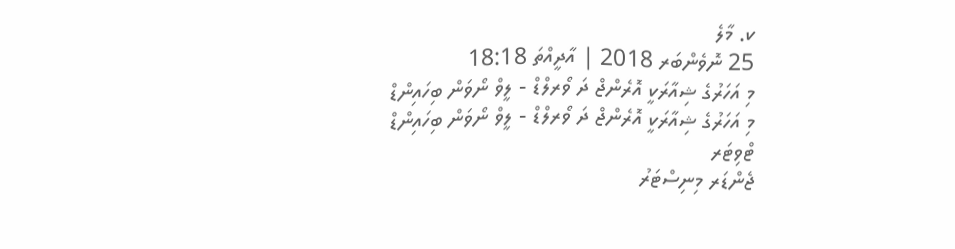ކ. މާލެ
25 ނޮވެންބަރ 2018 | އާދީއްތަ 18:18
މި އަހަރުގެ ޝިއާރަކީ އޮރެންޖް ދަ ވޯރލްޑް - ލީވް ނޯވަން ބިހައިންޑް
މި އަހަރުގެ ޝިއާރަކީ އޮރެންޖް ދަ ވޯރލްޑް - ލީވް ނޯވަން ބިހައިންޑް
ޓްވިޓަރ
ޖެންޑަރ މިނިސްޓަރު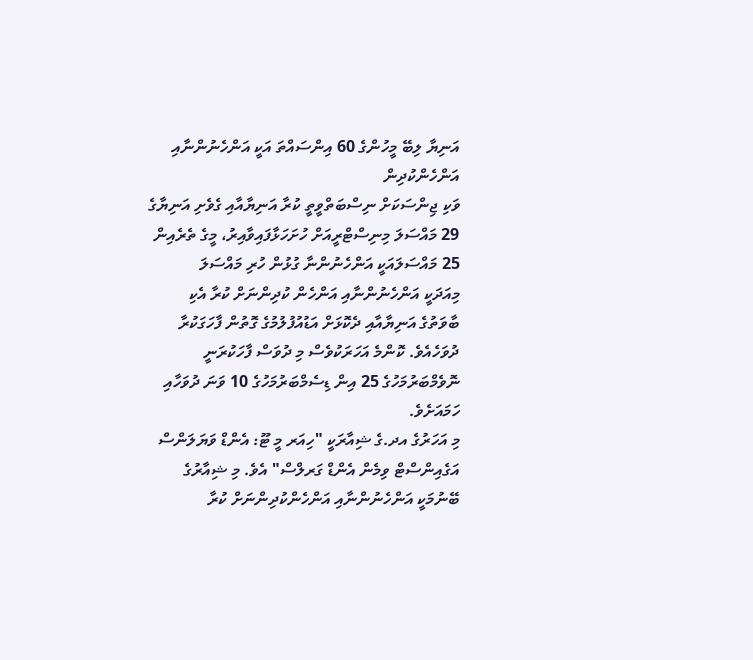އަނިޔާ ލިބޭ މީހުންގެ 60 އިންސައްތަ އަކީ އަންހެނުންނާއި އަންހެންކުދިން
ވަކި ޖިންސަކަށް ނިސްބަތްވީތީ ކުރާ އަނިޔާއާއި ގެވެށި އަނިޔާގެ 29 މައްސަލަ މިނިސްޓްރީއަށް ހުށަހަޅާފައިވާއިރު، މީގެ ތެރެއިން 25 މައްސަލައަކީ އަންހެނުންނާ ގުޅުން ހުރި މައްސަލަ
މިއަދަކީ އަންހެނުންނާއި އަންހެން ކުދިންނަށް ކުރާ އެކި ބާވަތުގެ އަނިޔާއާއި ދެކޮޅަށް އަޑުއުފުލުމުގެ ގޮތުން ފާހަގަކުރާ ދުވަހެއެވެ. ކޮންމެ އަހަރަކުވެސް މި ދުވަސް ފާހަކުރަނީ ނޮވެމްބަރުމަހުގެ 25 އިން ޑިސެމްބަރުމަހުގެ 10 ވަނަ ދުވަހާއި ހަމައަށެވެ.
މި އަހަރުގެ އދ.ގެ ޝިއާރަކީ "ހިއަރ މީ ޓޫ: އެންޑް ވަޔަލަންސް އަގެއިންސްޓް ވިމެން އެންޑް ގަރލްސް" އެވެ. މި ޝިއާރުގެ ބޭނުމަކީ އަންހެނުންނާއި އަންހެންކުދިންނަށް ކުރާ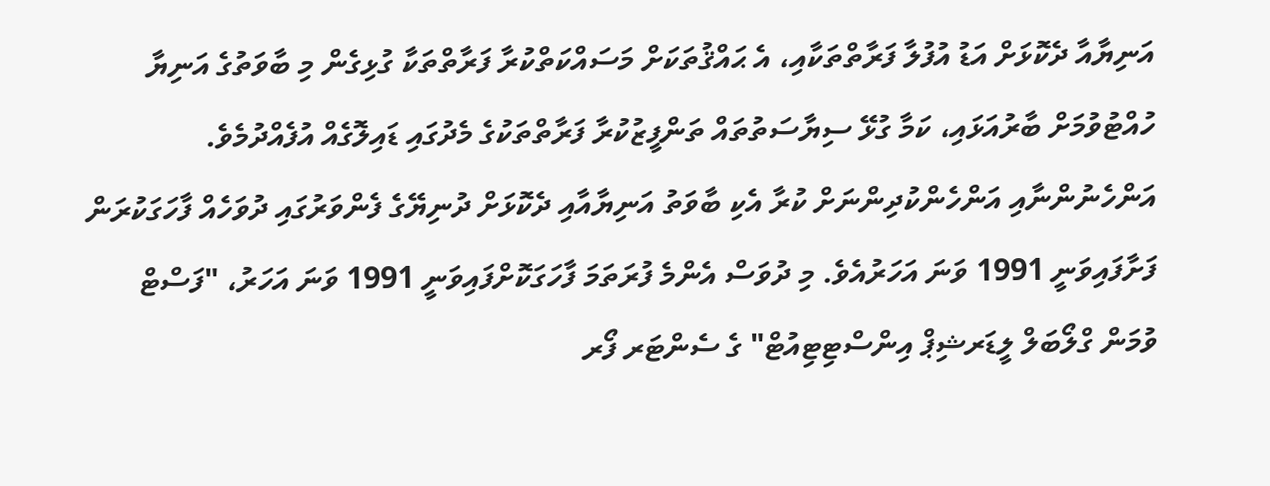އަނިޔާއާ ދެކޮޅަށް އަޑު އުފުލާ ފަރާތްތަކާއި، އެ ޙައްޤުތަކަށް މަސައްކަތްކުރާ ފަރާތްތަކާ ގުޅިގެން މި ބާވަތުގެ އަނިޔާ ހުއްޓުވުމަށް ބާރުއަޅައި، ކަމާ ގުޅޭ ސިޔާސަތުތައް ތަންފީޒުކުރާ ފަރާތްތަކުގެ މެދުގައި ޑައިލޮގެއް އުފެއްދުމެވެ.
އަންހެނުންނާއި އަންހެންކުދިންނަށް ކުރާ އެކި ބާވަތު އަނިޔާއާއި ދެކޮޅަށް ދުނިޔޭގެ ފެންވަރުގައި ދުވަހެއް ފާހަގަކުރަން ފަށާފައިވަނީ 1991 ވަނަ އަހަރުއެވެ. މި ދުވަސް އެންމެ ފުރަތަމަ ފާހަގަކޮށްފައިވަނީ 1991 ވަނަ އަހަރު، "ފަސްޓް ވުމަން ގްލޯބަލް ލީޑަރޝިޕް އިންސްޓިޓިއުޓް" ގެ ސެންޓަރ ފޯރ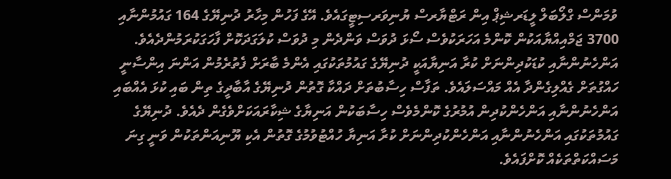ވުމަންސް ގްލޯބަލް ލީޑަރޝިޕް އިން ރަޓްޔާރސް ޔުނިވަރސިޓީގައެވެ. އޭގެ ފަހުން މިހާރު ދުނިޔޭގެ 164 ގައުމުންނާއި 3700 ޖަމްއިއްޔާއަކުން ކޮންމެ އަހަރަކުވެސް ސޯޅަ ދުވަސް ވަންދެން މި ދުވަސް ކުލަގަދަކޮށް ފާހަގަކުރަމުންދެއެވެ.
އަންހެނުންނާއި ކުޑަކުދިންނަށް ކުރާ އަނިޔާއަކީ ދުނިޔޭގެ ގައުމުތަކުގައި އެންމެ ބާރަށް ފެތުރެމުން އަންނަ އިންސާނީ ހައްގުތަށް ގެއްލިގެންދާ އެއް މައްސަލައެވެ. ތަފާސް ހިސާބުތަށް ދައްކާ ގޮތުން ދުނިޔޭގެ އާބާދީގެ ތިން ބައި ކުޅަ އެއްބައި އަންހެނުންނާއި އަންހެންކުދިން އުމުރުގެ ކޮންމެވެސް ހިސާބަކުން އަނިޔާގެ ޝިކާރައަކަށްވެގެން ދެއެވެ. ދުނިޔޭގެ ގައުމުތަކުގައި އަންހެނުންނާއި އަންހެންކުދިންނަށް ކުރާ އަނިޔާ ހުއްޓުވުމުގެ ގޮތުން އެކި ޔޫނިއަންތަކުން ވަނީ ގިނަ މަސައްކަތްތަކެއް ކޮށްފައެވެ.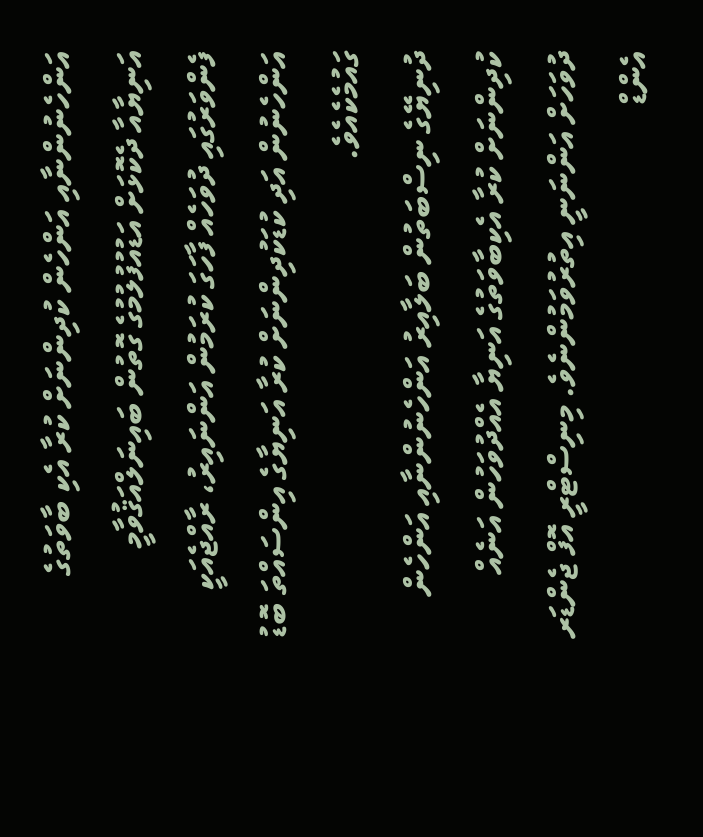އަންހެނުންނާއި އަންހެން ކުދިންނަށް ކުރާ އެކި ބާވަތުގެ އަނިޔާއާ ދެކޮޅަށް އަޑުއުފުލުމުގެ ގޮތުން ބައިނަލްއަޤުވާމީ ފެންވަރުގައި ދުވަހެއް ފާހަގަ ކުރަމުން އަންނައިރު، ރާއްޖެއަކީ އަންހެނުން އަދި ކުޑަކުދިންނަށް ކުރާ އަނިޔާގެ އިންސައްތަ ބޮޑު ގައުމެކެއެވެ.
ދުނިޔޭގެ ނިސްބަތުން ބަލާއިރު އަންހެނުންނާއި އަންހެން ކުދިންނަށް ކުރާ އެކިބާވަތުގެ އަނިޔާ އެއްދުވަހުން އަނެއް ދުވަހަށް އަންނަނީ އިތުރުވަމުންނެވެ. މިނިސްޓްރީ އޮފް ޖެންޑަރ އެންޑް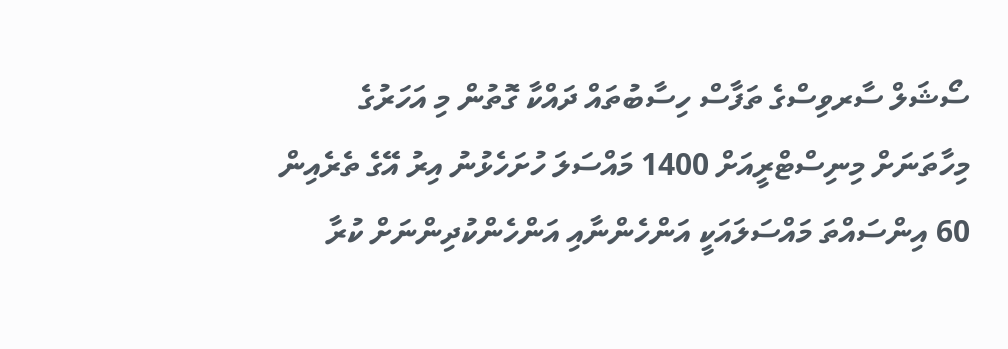ސޯޝަލް ސާރވިސްގެ ތަފާސް ހިސާބުތައް ދައްކާ ގޮތުން މި އަހަރުގެ މިހާތަނަށް މިނިސްޓްރީއަށް 1400 މައްސަލަ ހުށަހެޅުނު އިރު އޭގެ ތެރެއިން 60 އިންސައްތަ މައްސަލައަކީ އަންހެންނާއި އަންހެންކުދިންނަށް ކުރާ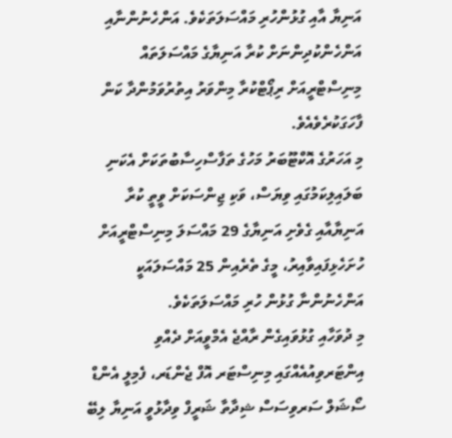އަނިޔާ އާއި ގުޅުންހުރި މައްސަލަތަކެވެ. އަންހެނުންނާއި އަންހެންކުދިންނަށް ކުރާ އަނިޔާގެ މައްސަލަތައް މިނިސްޓްރީއަށް ރިޕޯޓްކުރާ މިންވަރު އިތުރުވަމުންދާ ކަން ފާހަގަކުރެވެއެވެ.
މި އަހަރުގެ އޮކްޓޫބަރު މަހުގެ ތަފާސްހިސާބުތަކަށް އެކަނި ބަލައިލިކަމުގައި ވިޔަސް، ވަކި ޖިންސަކަށް ވީތީ ކުރާ އަނިޔާއާއި ގެވެށި އަނިޔާގެ 29 މައްސަލަ މިނިސްޓްރީއަށް ހުށަހެޅިފައިވާއިރު، މީގެ ތެރެއިން 25 މައްސަލައަކީ އަންހެނުންނާ ގުޅުން ހުރި މައްސަލަތަކެވެ.
މި ދުވަހާއި ގުޅުވައިގެން ރާއްޖެ އެމްވީއަށް ދެއްވި އިންޓަރވިއުއެއްގައި މިނިސްޓަރ އޮފް ޖެންޑަރ، ފެމިލީ އެންޑް ސޯޝަލް ސަރވިސަސް ޝިދާތާ ޝަރީފް ވިދާޅުވީ އަނިޔާ ލިބޭ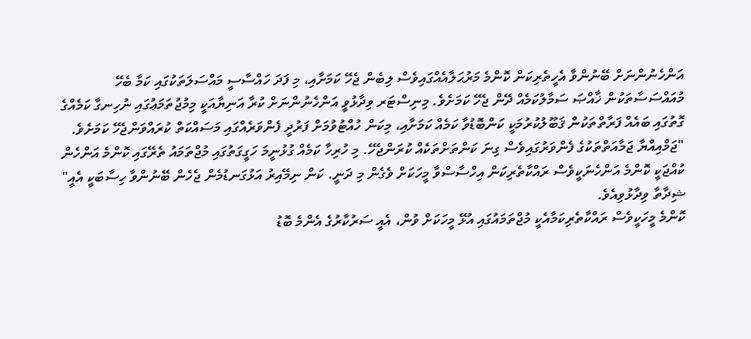އަންހެނުންނަށް ބޭނުންވާ އެހީތެރިކަން ކޮންމެ މަރުޙަލާއެއްގައިވެސް ލިބެން ޖެހޭ ކަމަށާއި، މި ފަދަ ހައްސާސީ މައްސަލަތަކުގައި ކަމާ ބެހޭ މުއައްސަސާތަކުން ޚާއްޞަ ސަމާލުކަމެއް ދޭން ޖެހޭ ކަމަށެވެ. މިނިސްޓަރ ވިދާޅުވީ އަންހެނުންނަށް ކުރާ އަނިޔާއަކީ މިމުޖުތަމަޢުގައި ނުހިނގާ ކަމެއްގެ ގޮތުގައި ބައެއް ފަރާތްތަކުން ޤަބޫލުކުރުމަކީ ކަންބޮޑުވާ ކަމެއް ކަމަށާއި، މިކަން ހުއްޓުވުމަށް ފަރުދީ ފެންވަރެއްގައި މަސައްކަތް ކުރައްވަންޖެހޭ ކަމަށެވެ.
"ޖަމްއިއްޔާ ޖަމާއަތްތަކުގެ ފެންވަރުގައިވެސް ގިނަ ކަންތަށްތަކެއް ކުރަންޖެހޭ. މި ހުރިހާ ކަމެއް ގުޅުނީމަ ހަގީގަތުގައި މުޖްތަމައު ތެރޭގައި ކޮންމެ އަންހެން ކުއްޖަކީ ކޮންމެ އަންހެނަކީވެސް ރައްކާތެރިކަން އިހްސާސްވާ މީހަކަށް ވެގެން މި ދަނީ. ކަން ނިމޭއިރު އަޅުގަނޑުމެން ޖެހެން ބޭނުންވާ ހިސާބަކީ އެއީ" ޝިދާތާ ވިދާޅުވިއެވެ.
ކޮންމެ މީހަކީވެސް ރައްކާތެރިކަމާއެކީ މުޖްތަމައުގައި އުޅޭ މީހަކަށް ވުން، އެއީ ސަރުކާރުގެ އެންމެ ބޮޑު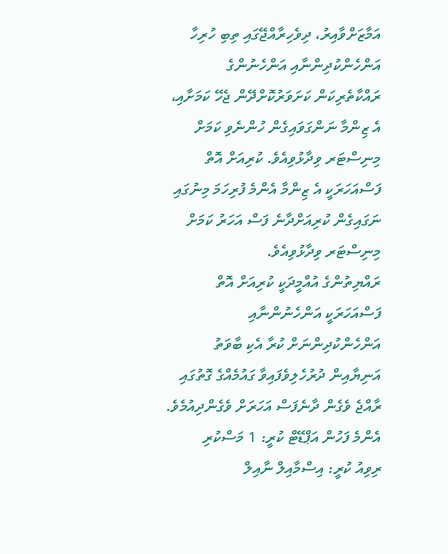އަމާޒަށްވާއިރު، ދިވެހިރާއްޖޭގައި ތިބި ހުރިހާ އަންހެންކުދިންނާއި އަންހެނުންގެ ރައްކާތެރިކަން ކަށަވަރުކޮށްދޭން ޖެހޭ ކަމަށާއި، އެ ޒިންމާ ނަންގަވައިގެން ހުންނެވި ކަމަށް މިނިސްޓަރ ވިދާޅުވިއެވެ. ކުރިއަށް އޮތް ފަސްއަހަރަކީ އެ ޒިންމާ އެންމެ ފުރިހަމަ މިނުގައި ނަގައިގެން ކުރިއަށްދާނެ ފަސް އަހަރު ކަމަށް މިނިސްޓަރ ވިދާޅުވިއެވެ.
ރައްޔިތުންގެ އުއްމީދަކީ ކުރިއަށް އޮތް ފަސްއަހަރަކީ އަންހެނުންނާއި އަންހެންކުދިންނަށް ކުރާ އެކި ބާވަތު އަނިޔާއިން ދުރުހެލިވެފައިވާ ގައުމެއްގެ ގޮތުގައި ރާއްޖެ ވެގެން ދާނެފަސް އަހަރަށް ވެގެންދިއުމެވެ.
އެންމެ ފަހުން އަޕްޑޭޓް ކުރީ: 1 މަސްކުރި
ރިވިއު ކުރީ: އިސްމާއިލް ނާއިލް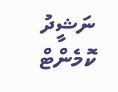ނަޝީދު
ކޮމެންޓް